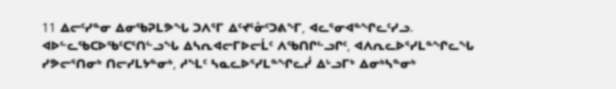11 ᐃᓕᑦᓯᓐᓂ ᐃᓂᖃᕈᒪᕗᖓ ᑐᐱᕐᒥ ᐃᑦᔪᕐᓁᑦᑐᕕᖕᒥ, ᐊᓚᕐᓂᐊᓐᖏᓚᑦᓯᓗ.
ᐊᐅᓪᓚᖃᑕᐅᖃᑦᑕᕐᑎᓪᓗᖓ ᐃᓴᕆᐊᓕᒥᐅᓕᒫᑦ ᐱᖃᑎᒋᓪᓗᒋᑦ, ᐊᐱᕆᓚᐅᕐᓯᒪᓐᖏᓚᖓ ᓯᕗᓕᕐᑎᓂᒃ ᑎᓕᓯᒪᔭᓐᓂᒃ, ᓱᖕᒪᑦ ᓴᓇᓚᐅᕐᓯᒪᓐᖏᓚᓰ ᐃᒡᓗᒥᒃ ᐃᓂᒃᓴᓐᓂᒃ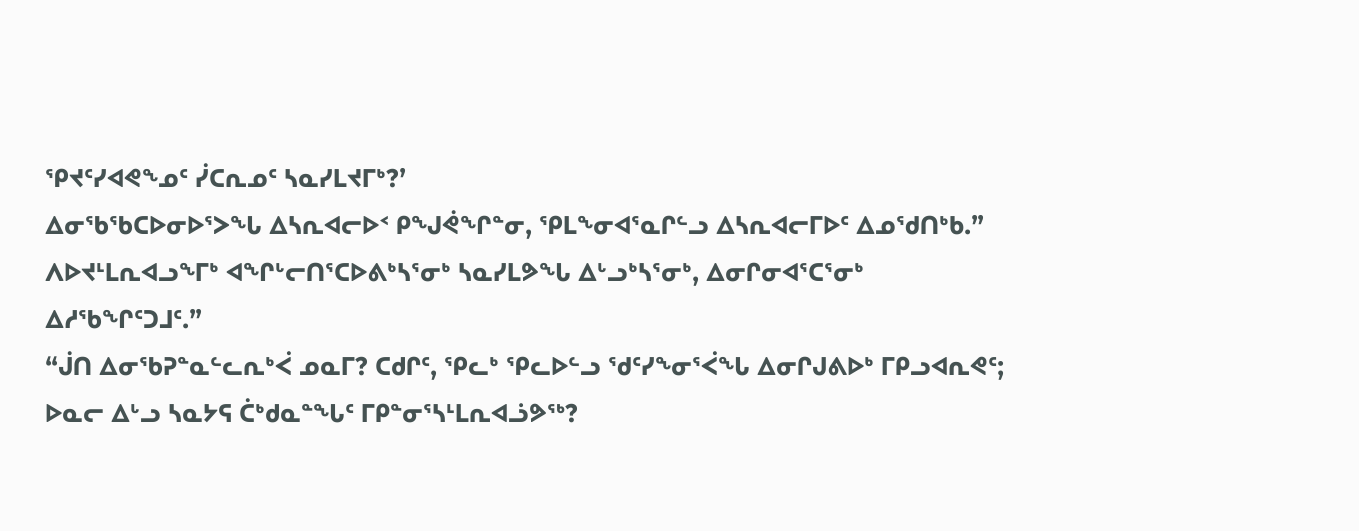ᕿᔪᑦᓯᐊᕙᖕᓄᑦ ᓰᑕᕆᓄᑦ ᓴᓇᓯᒪᔪᒥᒃ?’
ᐃᓂᖃᖃᑕᐅᓂᐅᕐᐳᖓ ᐃᓴᕆᐊᓕᐅᑉ ᑭᖑᕚᖏᓐᓂ, ᕿᒪᖕᓂᐊᕐᓇᒋᓪᓗ ᐃᓴᕆᐊᓕᒥᐅᑦ ᐃᓄᖁᑎᒃᑲ.”
ᐱᐅᔪᒻᒪᕆᐊᓗᖕᒥᒃ ᐊᖏᒡᓕᑎᕐᑕᐅᕕᒃᓴᕐᓂᒃ ᓴᓇᓯᒪᕗᖓ ᐃᒡᓗᒃᓴᕐᓂᒃ, ᐃᓂᒋᓂᐊᕐᑕᕐᓂᒃ ᐃᓱᖃᖏᑦᑐᒧᑦ.”
“ᒎᑎ ᐃᓂᖃᕈᓐᓇᓪᓚᕆᒃᐹ ᓄᓇᒥ? ᑕᑯᒋᑦ, ᕿᓚᒃ ᕿᓚᐅᓪᓗ ᖁᑦᓯᖕᓂᕐᐹᖓ ᐃᓂᒋᒍᕕᐅᒃ ᒥᑭᓗᐊᕆᕙᑦ; ᐅᓇᓕ ᐃᒡᓗ ᓴᓇᔭᕋ ᑖᒃᑯᓇᓐᖓᑦ ᒥᑭᓐᓂᕐᓴᒻᒪᕆᐊᓘᕗᖅ?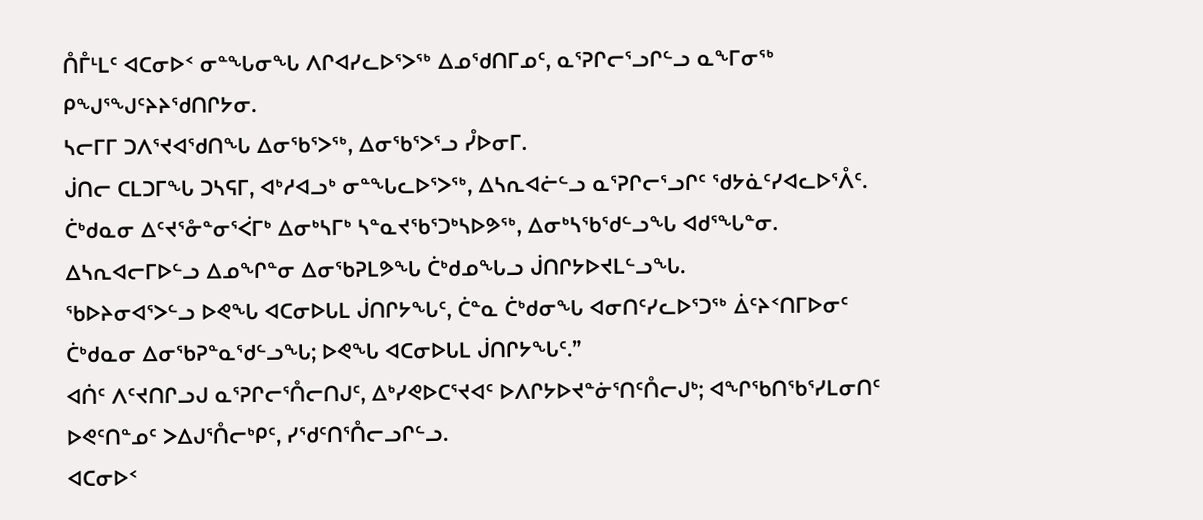ᑍᒤᒻᒪᑦ ᐊᑕᓂᐅᑉ ᓂᓐᖓᓂᖓ ᐱᒋᐊᓯᓚᐅᕐᐳᖅ ᐃᓄᖁᑎᒥᓄᑦ, ᓇᕐᕈᒋᓕᕐᓗᒋᓪᓗ ᓇᖕᒥᓂᖅ ᑭᖑᕐᖑᑦᔨᔨᖁᑎᒋᔭᓂ.
ᓴᓕᒥᒥ ᑐᐱᕐᔪᐊᖁᑎᖓ ᐃᓂᖃᕐᐳᖅ, ᐃᓂᖃᕐᐳᕐᓗ ᓮᐅᓂᒥ.
ᒎᑎᓕ ᑕᒪᑐᒥᖓ ᑐᓴᕋᒥ, ᐊᒃᓱᐊᓗᒃ ᓂᓐᖓᓚᐅᕐᐳᖅ, ᐃᓴᕆᐊᓖᓪᓗ ᓇᕐᕈᒋᓕᕐᓗᒋᑦ ᖁᔭᓈᑦᓯᐊᓚᐅᕐᐰᑦ.
ᑖᒃᑯᓇᓂ ᐃᑦᔪᕐᓁᓐᓂᕐᐹᒥᒃ ᐃᓂᒃᓴᒥᒃ ᓴᓐᓇᔪᖃᕐᑐᒃᓴᐅᕗᖅ, ᐃᓂᒃᓴᖃᖁᓪᓗᖓ ᐊᑯᕐᖓᓐᓂ.
ᐃᓴᕆᐊᓕᒥᐅᓪᓗ ᐃᓄᖏᓐᓂ ᐃᓂᖃᕈᒪᕗᖓ ᑖᒃᑯᓄᖓᓗ ᒎᑎᒋᔭᐅᔪᒪᓪᓗᖓ.
ᖃᐅᔨᓂᐊᕐᐳᓪᓗ ᐅᕙᖓ ᐊᑕᓂᐅᒐᒪ ᒎᑎᒋᔭᖓᑦ, ᑖᓐᓇ ᑖᒃᑯᓂᖓ ᐊᓂᑎᑦᓯᓚᐅᕐᑐᖅ ᐄᑦᔨᑉᑎᒥᐅᓂᑦ ᑖᒃᑯᓇᓂ ᐃᓂᖃᕈᓐᓇᖁᓪᓗᖓ; ᐅᕙᖓ ᐊᑕᓂᐅᒐᒪ ᒎᑎᒋᔭᖓᑦ.”
ᐊᑏᑦ ᐱᑦᔪᑎᒋᓗᒍ ᓇᕐᕈᒋᓕᕐᑍᓕᑎᒍᑦ, ᐃᒃᓯᕙᐅᑕᕐᔪᐊᑦ ᐅᐱᒋᔭᐅᔪᓐᓃᕐᑎᑦᑍᓕᒍᒃ; ᐊᖏᖃᑎᖃᕐᓯᒪᓂᑎᑦ ᐅᕙᑦᑎᓐᓄᑦ ᐳᐃᒍᕐᑍᓕᒃᑭᑦ, ᓯᖁᑦᑎᕐᑍᓕᓗᒋᓪᓗ.
ᐊᑕᓂᐅᑉ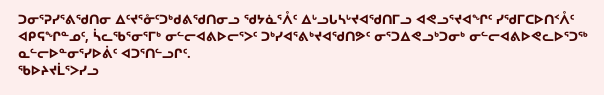ᑐᓂᕐᕈᓯᕐᕕᖁᑎᓂ ᐃᑦᔪᕐᓁᑦᑐᒃᑯᕕᖁᑎᓂᓗ ᖁᔭᓈᕐᐰᑦ ᐃᒡᓗᒐᓴᒡᔪᐊᖁᑎᒥᓗ ᐊᕙᓗᕐᔪᐊᖏᑦ ᓯᖁᒥᑕᐅᑎᑉᐰᑦ ᐊᑭᕋᖏᓐᓄᑦ, ᓵᓚᖃᕐᓂᕐᒥᒃ ᓂᓪᓕᐊᕕᐅᓕᕐᐳᑦ ᑐᒃᓯᐊᕐᕕᒃᔪᐊᖁᑎᕗᑦ ᓂᕐᑐᐃᕙᓗᒃᑐᓂᒃ ᓂᓪᓕᐊᕕᐅᕙᓚᐅᕐᑐᖅ ᓇᓪᓕᐅᓐᓂᕐᓯᐅᕖᑦ ᐊᑐᕐᑎᓪᓗᒋᑦ.
ᖃᐅᔨᔪᒫᕐᐳᓯᓗ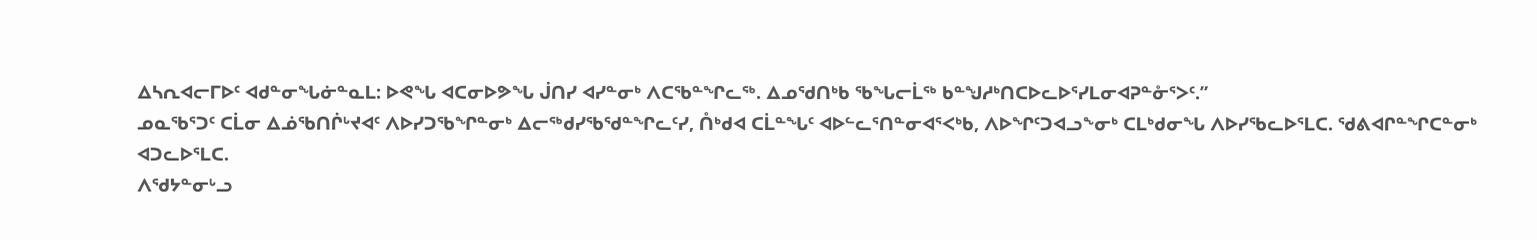ᐃᓴᕆᐊᓕᒥᐅᑦ ᐊᑯᓐᓂᖓᓃᓐᓇᒪ: ᐅᕙᖓ ᐊᑕᓂᐅᕗᖓ ᒎᑎᓯ ᐊᓯᓐᓂᒃ ᐱᑕᖃᓐᖏᓚᖅ. ᐃᓄᖁᑎᒃᑲ ᖃᖓᓕᒫᖅ ᑲᓐᖑᓱᒃᑎᑕᐅᓚᐅᕐᓯᒪᓂᐊᕈᓐᓁᕐᐳᑦ.”
ᓄᓇᖃᕐᑐᑦ ᑕᒫᓂ ᐃᓅᖃᑎᒌᒡᔪᐊᑦ ᐱᐅᓯᑐᖃᖏᓐᓂᒃ ᐃᓕᖅᑯᓯᖃᖁᓐᖏᓚᑦᓯ, ᑍᒃᑯᐊ ᑕᒫᓐᖓᑦ ᐊᐅᓪᓚᕐᑎᓐᓂᐊᕐᐸᒃᑲ, ᐱᐅᖏᑦᑐᐊᓗᖕᓂᒃ ᑕᒪᒃᑯᓂᖓ ᐱᐅᓯᖃᓚᐅᕐᒪᑕ. ᖁᕕᐊᒋᓐᖏᑕᓐᓂᒃ ᐊᑐᓚᐅᕐᒪᑕ.
ᐱᖁᔭᓐᓂᒡᓗ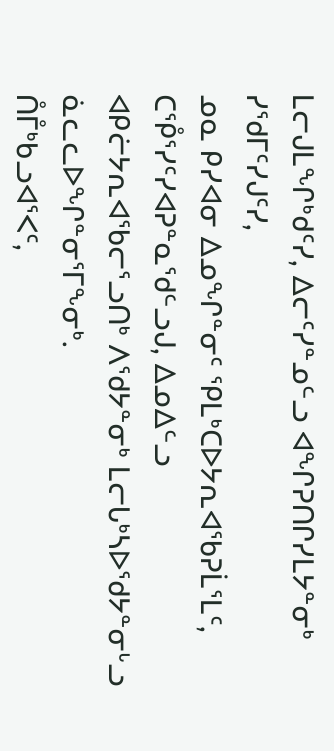ᒪᓕᒍᒪᖏᒃᑯᑦᓯ, ᐃᓕᑦᓯᓐᓄᓪᓗ ᐊᖏᕈᑎᒋᓯᒪᔭᓐᓂᒃ ᓯᖁᒥᑦᓯᒍᑦᓯ,
ᓄᓇ ᑭᓯᐊᓂ ᐃᓄᖏᓐᓂᑦ ᕿᒪᒃᑕᐅᔭᕆᐊᖃᕈᒫᕐᒪᑦ, ᑕᕾᕐᓯᑦᓯᐊᕈᓐᓇᖁᓪᓗᒍ, ᐃᓄᐃᓪᓗ ᐊᑭᓖᔭᕆᐊᖃᓕᕐᓗᑎᒃ ᐱᖁᔭᓐᓂᒃ ᒪᓕᒐᒃᓴᐅᖁᔭᓐᓂᒡᓗ ᓈᓚᓚᐅᖏᓐᓂᕐᒥᖕᓂᒃ.
ᑍᒤᒃᑲᓗᐊᕐᐸᑦ,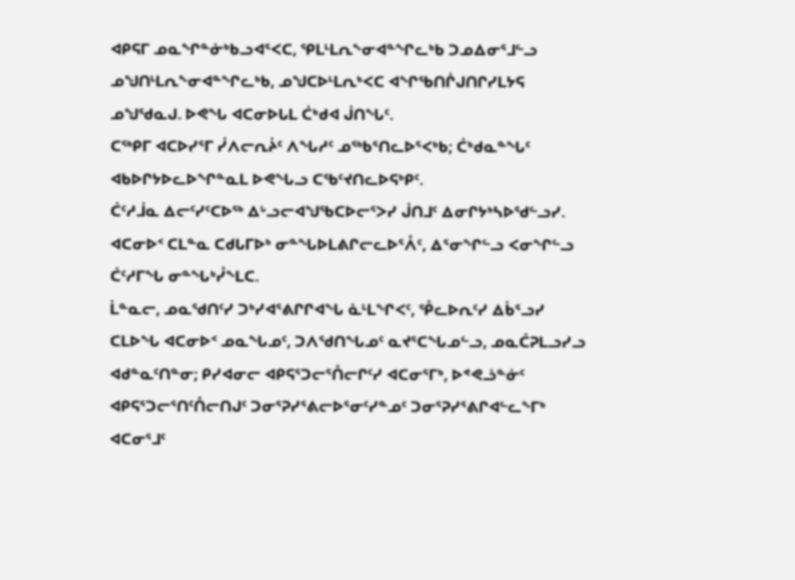ᐊᑭᕋᒥ ᓄᓇᖏᓐᓃᒃᑲᓗᐊᕐᐸᑕ, ᕿᒪᒻᒪᕆᖕᓂᐊᓐᖏᓚᒃᑲ ᑐᓄᐃᓂᕐᒧᓪᓗ ᓄᖑᑎᒻᒪᕆᖕᓂᐊᓐᖏᓚᒃᑲ, ᓄᖑᑕᐅᒻᒪᕆᒃᐸᑕ ᐊᖏᖃᑎᒌᒍᑎᒋᓯᒪᔭᕋ ᓄᖑᖁᓇᒍ. ᐅᕙᖓ ᐊᑕᓂᐅᒐᒪ ᑖᒃᑯᐊ ᒎᑎᖓᑦ.
ᑕᖅᑭᒥ ᐊᑕᐅᓯᕐᒥ ᓰᐱᓕᕆᔩᑦ ᐱᖓᓱᑦ ᓄᖅᑲᕐᑎᓚᐅᕐᐸᒃᑲ; ᑖᒃᑯᓇᓐᖓᑦ ᐊᑲᐅᒋᔭᐅᓚᐅᖏᓐᓇᒪ ᐅᕙᖓᓗ ᑕᖃᑦᔪᑎᓚᐅᕋᒃᑭᑦ.
ᑖᑦᓱᒨᓇ ᐃᓕᑦᓯᑦᑕᐅᖅ ᐃᒡᓗᓕᐊᖑᖃᑕᐅᓕᕐᐳᓯ ᒎᑎᒧᑦ ᐃᓂᒋᔭᒃᓴᐅᖁᓪᓗᓯ.
ᐊᑕᓂᐅᑉ ᑕᒪᓐᓇ ᑕᑯᒐᒥᐅᒃ ᓂᓐᖓᐅᒪᕕᒋᓕᓚᐅᕐᐰᑦ, ᐃᕐᓂᖏᓪᓗ ᐸᓂᖏᓪᓗ ᑖᑦᓱᒥᖓ ᓂᓐᖓᒃᓮᖕᒪᑕ.
ᒫᓐᓇᓕ, ᓄᓇᖁᑎᑦᓯ ᑐᒃᓯᐊᕐᕕᒋᒋᐊᖓ ᓈᒻᒪᖏᐸᑦ, ᕾᓚᐅᕆᑦᓯ ᐃᑳᕐᓗᓯ ᑕᒪᐅᖓ ᐊᑕᓂᐅᑉ ᓄᓇᖓᓄᑦ, ᑐᐱᖁᑎᖓᓄᑦ ᓇᔪᕐᑕᖓᓄᓪᓗ, ᓄᓇᑖᕈᒪᓗᓯᓗ ᐊᑯᓐᓇᑦᑎᓐᓂ; ᑭᓯᐊᓂᓕ ᐊᑭᕋᕐᑐᓕᕐᑍᓕᒋᑦᓯ ᐊᑕᓂᕐᒥᒃ, ᐅᕝᕙᓘᓐᓃᑦ ᐊᑭᕋᕐᑐᓕᕐᑎᑦᑍᓕᑎᒍᑦ ᑐᓂᕐᕈᓯᕐᕕᓕᐅᕐᓂᑦᓯᓐᓄᑦ ᑐᓂᕐᕈᓯᕐᕕᒋᐊᓪᓚᖕᒥᒃ ᐊᑕᓂᕐᒧᑦ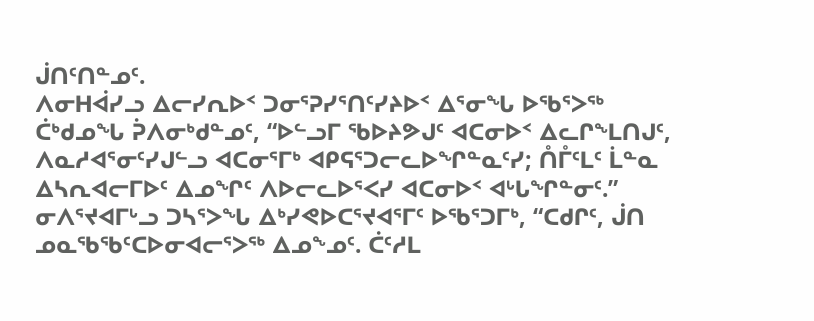ᒎᑎᑦᑎᓐᓄᑦ.
ᐱᓂᕼᐋᓯᓗ ᐃᓕᓯᕆᐅᑉ ᑐᓂᕐᕈᓯᕐᑎᑦᓯᔨᐅᑉ ᐃᕐᓂᖓ ᐅᖃᕐᐳᖅ ᑖᒃᑯᓄᖓ ᕉᐱᓂᒃᑯᓐᓄᑦ, “ᐅᓪᓗᒥ ᖃᐅᔨᕗᒍᑦ ᐊᑕᓂᐅᑉ ᐃᓚᒋᖕᒪᑎᒍᑦ, ᐱᓇᓱᐊᕐᓂᑦᓯᒍᓪᓗ ᐊᑕᓂᕐᒥᒃ ᐊᑭᕋᕐᑐᓕᓚᐅᖏᓐᓇᑦᓯ; ᑍᒤᑦᒪᑦ ᒫᓐᓇ ᐃᓴᕆᐊᓕᒥᐅᑦ ᐃᓄᖏᑦ ᐱᐅᓕᓚᐅᕐᐸᓯ ᐊᑕᓂᐅᑉ ᐊᒡᒐᖏᓐᓂᑦ.”
ᓂᐱᕐᔪᐊᒥᒡᓗ ᑐᓴᕐᐳᖓ ᐃᒃᓯᕙᐅᑕᕐᔪᐊᕐᒥᑦ ᐅᖃᕐᑐᒥᒃ, “ᑕᑯᒋᑦ, ᒎᑎ ᓄᓇᖃᖃᑦᑕᐅᓂᐊᓕᕐᐳᖅ ᐃᓄᖕᓄᑦ. ᑖᑦᓱᒪ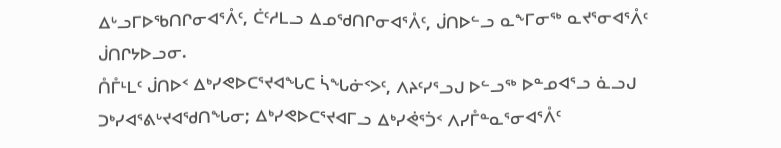ᐃᒡᓗᒥᐅᖃᑎᒋᓂᐊᕐᐰᑦ, ᑖᑦᓱᒪᓗ ᐃᓄᖁᑎᒋᓂᐊᕐᐰᑦ, ᒎᑎᐅᓪᓗ ᓇᖕᒥᓂᖅ ᓇᔪᕐᓂᐊᕐᐰᑦ ᒎᑎᒋᔭᐅᓗᓂ.
ᑍᒤᒻᒪᑦ ᒎᑎᐅᑉ ᐃᒃᓯᕙᐅᑕᕐᔪᐊᖓᑕ ᓵᖓᓃᑉᐳᑦ, ᐱᔨᑦᓯᕐᓗᒍ ᐅᓪᓗᖅ ᐅᓐᓄᐊᕐᓗ ᓈᓗᒍ ᑐᒃᓯᐊᕐᕕᒡᔪᐊᖁᑎᖓᓂ; ᐃᒃᓯᕙᐅᑕᕐᔪᐊᒥᓗ ᐃᒃᓯᕚᕐᑑᑉ ᐱᓯᒤᓐᓇᕐᓂᐊᕐᐰᑦ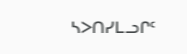ᓴᐳᑎᓯᒪᓗᒋᑦ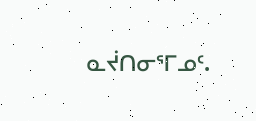ᓇᔫᑎᓂᕐᒥᓄᑦ.